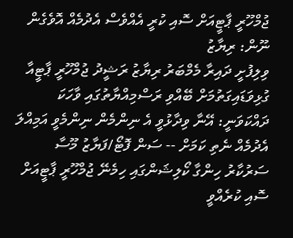ޖުމްހޫރީ ޕާޓީއަށް ސޮއި ކުރީ އެއްވެސް އެދުމެއް އޮވެގެން ނޫން: ރިޔާޒު
ވިލިފުށީ ދައިރާ މެމްބަރު ރިޔާޒު ރަޝީދު ޖުމްހޫރީ ޕާޓީއާ ގުޅިވަޑައިގަތުމަށް ބޭއްވި ރަސްމިއްޔާތުގައި ވާހަކަ ދައްކަވަނީ: އޭނާ ވިދާޅުވީ އެ ނިންމެން ނިންމެވީ އަމިއްލަ އެދުމެއް ނެތި ކަމަށް -- ސަން ފޮޓޯ/ފަޔާޒު މޫސާ
ސަރުކާރު ހިންގާ ކޯލިޝަންގައި ހިމެނޭ ޖުމްހޫރީ ޕާޓީއަށް ސޮއި ކުރެއްވީ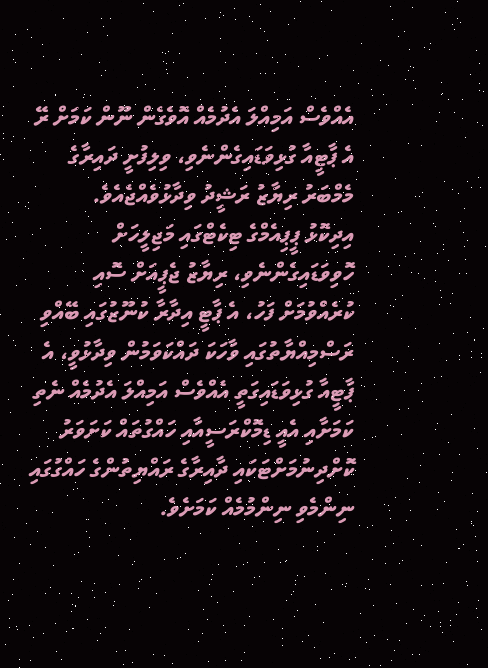އެއްވެސް އަމިއްލަ އެދުމެއް އޮވެގެން ނޫން ކަމަށް ރޭ އެ ޕާޓީއާ ގުޅިވަޑައިގެންނެވި، ވިލިފުށީ ދައިރާގެ މެމްބަރު ރިޔާޒު ރަޝީދު ވިދާޅުވެއްޖެއެވެ.
އިދިކޮޅު ޕީޕިއެމްގެ ޓިކެޓްގައި މަޖިލީހަށް ހޮވިވަޑައިގެންނެވި، ރިޔާޒު ޖެޕީއަށް ސޮއި ކުރެއްވުމަށް ފަހު، އެ ޕާޓީ އިދާރާ ކުނޫޒުގައި ބޭއްވި ރަސްމިއްޔާތުގައި ވާހަކަ ދައްކަވަމުން ވިދާޅުވީ، އެ ޕާޓީއާ ގުޅިވަޑައިގަތީ އެއްވެސް އަމިއްލަ އެދުމެއް ނެތި ކަމަށާއި އެއީ ޑިމޮކްރަސީއާއި ހައްގުތައް ކަށަވަރު ކޮށްދިނުމަށްޓަކައި ދާއިރާގެ ރައްޔިތުންގެ ހައްގުގައި ނިންމެވި ނިންމުމެއް ކަމަށެވެ.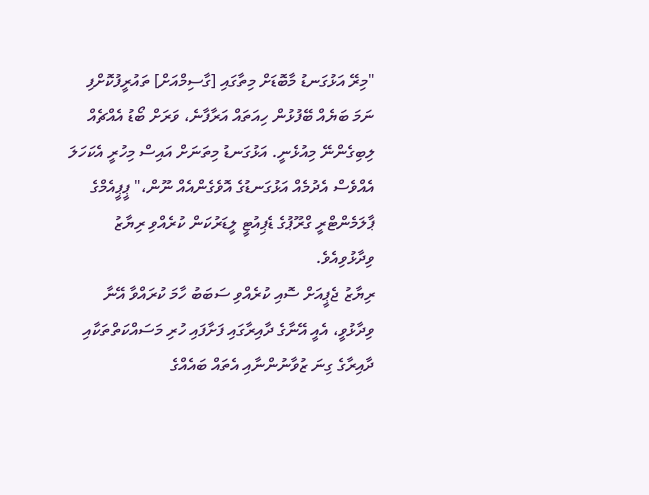"މިރޭ އަޅުގަނޑު މާބޮޑަށް މިތާގައި [ގާސިމްއަށް] ތައުރީފުކޮށްފި ނަމަ ބަޔެއް ބޭފުޅުން ހިއަތައް އަރާފާނެ، ވަރަށް ބޯޑު އެއްޗެއް ލިބިގެންނޭ މިއުޅެނީ. އަޅުގަނޑު މިތަނަށް އައިސް މިހުރީ އެކަހަލަ އެއްވެސް އެދުމެއް އަޅުގަނޑުގެ އޮވެގެންއެއް ނޫން،" ޕީޕީއެމްގެ ޕާލަމެންޓްރީ ގްރޫޕުގެ ޑެޕިއުޓީ ލީޑަރުކަން ކުރެއްވި ރިޔާޒު ވިދާޅުވިއެވެ.
ރިޔާޒު ޖެޕީއަށް ސޮއި ކުރެއްވި ސަބަބު ހާމަ ކުރައްވާ އޭނާ ވިދާޅުވީ، އެއީ އޭނާގެ ދާއިރާގައި ފަށާފައި ހުރި މަސައްކަތްތަކާއި ދާއިރާގެ ގިނަ ޒުވާނުންނާއި އެތައް ބައެއްގެ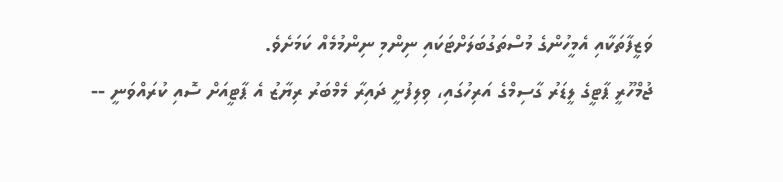ވަޒީފާތަކާއި އެމީހުންގެ މުސްތަގުބަލަށްޓަކައި ނިންމި ނިންމުމެއް ކަމަށެވެ.
ޖުމްހޫރީ ޕާޓީގެ ލީޑަރު ގާސިމްގެ އަރިހުގައި، ވިލިފުށީ ދައިރާ މެމްބަރު ރިޔާޒު އެ ޕާޓީއަށް ސޮއި ކުރައްވަނީ --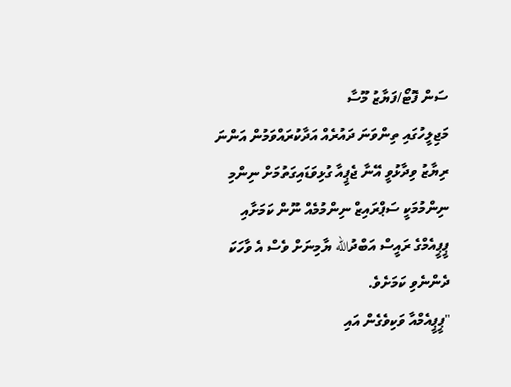ސަން ފޮޓޯ/ފަޔާޒު މޫސާ
މަޖިލީހުގައި ތިންވަނަ ދައުރެއް އަދާކުރައްވަމުން އަންނަ ރިޔާޒު ވިދާޅުވީ އޭނާ ޖެޕީއާ ގުޅިވަޑައިގަތުމަށް ނިންމި ނިންމުމަކީ ސަޕްރައިޒް ނިންމުމެއް ނޫން ކަމަށާއި ޕީޕީއެމްގެ ރައީސް އަބްދުالله ޔާމިނަށް ވެސް އެ ވާހަކަ ދެންނެވި ކަމަށެވެ.
"ޕީޕީއެމްއާ ވަކިވެގެން އައި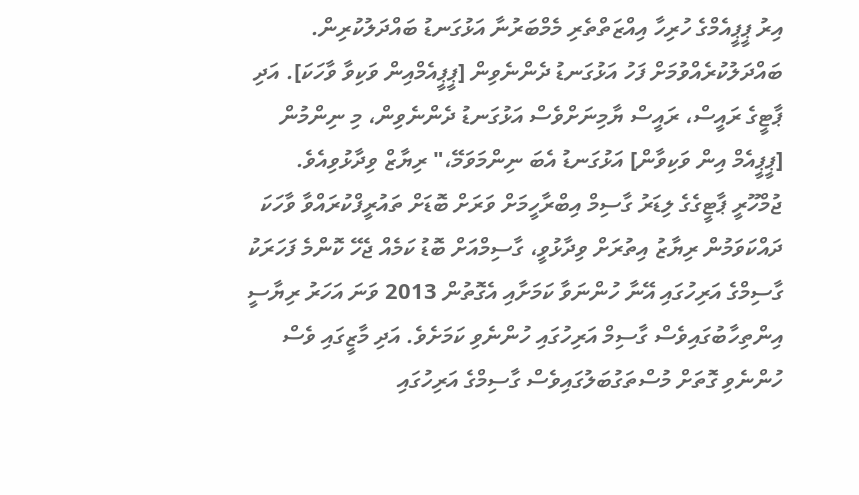އިރު ޕީޕީއެމްގެ ހުރިހާ އިއްޒަތްތެރި މެމްބަރުނާ އަޅުގަނޑު ބައްދަލުކުރިން. ބައްދަލުކުރެއްވުމަށް ފަހު އަޅުގަނޑު ދެންނެވިން [ޕީޕީއެމްއިން ވަކިވާ ވާހަކަ]. އަދި ޕާޓީގެ ރައީސް، ރައީސް ޔާމިނަށްވެސް އަޅުގަނޑު ދެންނެވިން، މި ނިންމުން [ޕީޕީއެމް އިން ވަކިވާން] އަޅުގަނޑު އެބަ ނިންމަވަމޭ،" ރިޔާޒް ވިދާޅުވިއެވެ.
ޖުމްހޫރީ ޕާޓީގެގެ ލިޑަރު ގާސިމް އިބްރާހީމަށް ވަރަށް ބޮޑަށް ތައުރީފްކުރައްވާ ވާހަކަ ދައްކަވަމުން ރިޔާޒު އިތުރަށް ވިދާޅުވީ، ގާސިމްއަށް ބޮޑު ކަމެއް ޖެހޭ ކޮންމެ ފަހަރަކު ގާސިމްގެ އަރިހުގައި އޭނާ ހުންނަވާ ކަމަށާއި އެގޮތުން 2013 ވަނަ އަހަރު ރިޔާސީ އިންތިހާބުގައިވެސް ގާސިމް އަރިހުގައި ހުންނެވި ކަމަށެވެ. އަދި މާޒީގައި ވެސް ހުންނެވި ގޮތަށް މުސްތަގުބަލުގައިވެސް ގާސިމްގެ އަރިހުގައި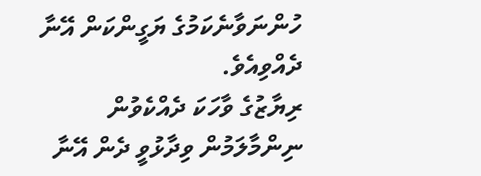ހުންނަވާނެކަމުގެ ޔަގީންކަން އޭނާ ދެއްވިއެވެ.
ރިޔާޒުގެ ވާހަކަ ދެއްކެވުން ނިންމާލަމުން ވިދާޅުވީ ދެން އޭނާ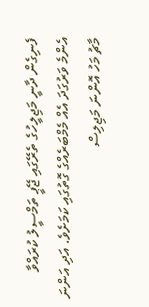ފެނިގެން ދާނީ މަޖިލީހުގެ ތެރޭގައި ޖޭޕީ ތަމްސީލު ކުރައްވާ އެންމެ ވަރުގަދަ އެއް މެމްބަރެއްގެ ގޮތުގައި ކަމަށެވެ. އަދި އަންނަ މާޗު މަހު އޮންނަ މަޖިލިސް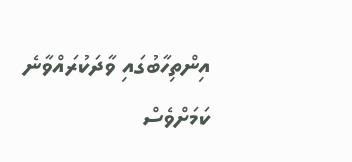އިންތިހާބުގައި ވާދަކުރައްވާނެ ކަމަށްވެސް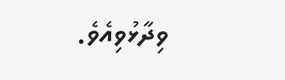ވިދާޅުވިއެވެ.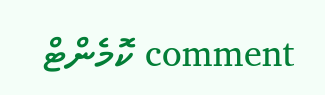comment ކޮމެންޓް